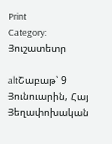Print
Category: Յուշատետր

altՇաբաթ՝ 9 Յունուարին, Հայ Յեղափոխական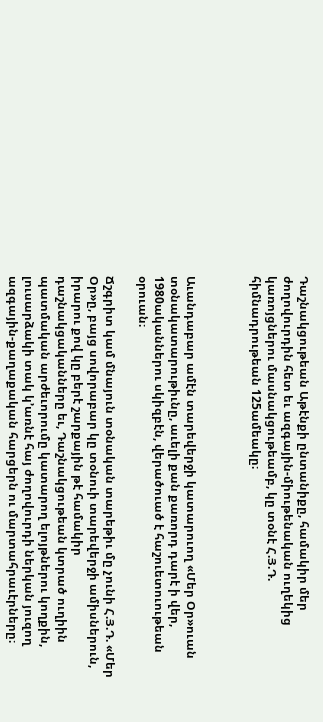Դաշնակցութեան Աթէնքի ընտանիքը, համակիր մեր ժողովուրդին հետ եւ ազգային-միութենական ուղեկից կառոյցներու մասնակցութեամբ, կը տօնէ Հ.Յ.Դ. հիմնադրութեան 125ամեակը։



Աւանդաբար ամէն տարեվերջի կատարուող «Մեր Օր»ուան տօնակատարութիւնը, աւելի քան քառորդ դարէ ի վեր, 1980ականներու սկիզբէն, վերածուած է հաշուետուութեան օրուան։

Ճշգրիտ կամ մնայուն տօնական տարեթիւ մը չունի Հ.Յ.Դ. «Մեր Օր»ը, բայց սովորաբար կը տօնուի տարեվերջի ամիսներուն, իրարու քով կը բերէ շարքային թէ համակիր դաշնակցականները եւ, Դաշնակցութեան կտրած ուղիին պատմական արժեւորումը կատարող ելոյթներու կողքին, լուսարձակի տակ կ’առնէ հայ ժողովուրդի ներկան յուզող ազգային-քաղաքական հարցերն ու մարտահրաւէրները։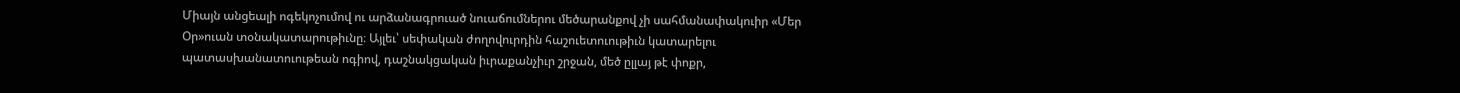Միայն անցեալի ոգեկոչումով ու արձանագրուած նուաճումներու մեծարանքով չի սահմանափակուիր «Մեր Օր»ուան տօնակատարութիւնը։ Այլեւ՝ սեփական ժողովուրդին հաշուետուութիւն կատարելու պատասխանատուութեան ոգիով, դաշնակցական իւրաքանչիւր շրջան, մեծ ըլլայ թէ փոքր,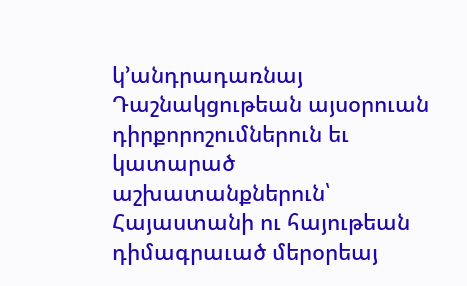կ’անդրադառնայ Դաշնակցութեան այսօրուան դիրքորոշումներուն եւ կատարած աշխատանքներուն՝ Հայաստանի ու հայութեան դիմագրաւած մերօրեայ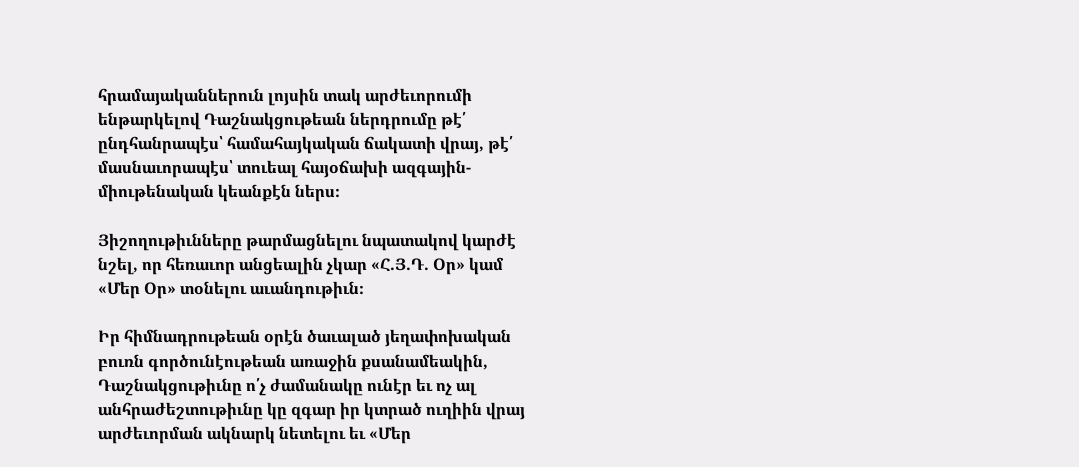հրամայականներուն լոյսին տակ արժեւորումի ենթարկելով Դաշնակցութեան ներդրումը թէ՛ ընդհանրապէս՝ համահայկական ճակատի վրայ, թէ՛ մասնաւորապէս՝ տուեալ հայօճախի ազգային-միութենական կեանքէն ներս։

Յիշողութիւնները թարմացնելու նպատակով կարժէ նշել, որ հեռաւոր անցեալին չկար «Հ.Յ.Դ. Օր» կամ «Մեր Օր» տօնելու աւանդութիւն։

Իր հիմնադրութեան օրէն ծաւալած յեղափոխական բուռն գործունէութեան առաջին քսանամեակին, Դաշնակցութիւնը ո՛չ ժամանակը ունէր եւ ոչ ալ անհրաժեշտութիւնը կը զգար իր կտրած ուղիին վրայ արժեւորման ակնարկ նետելու եւ «Մեր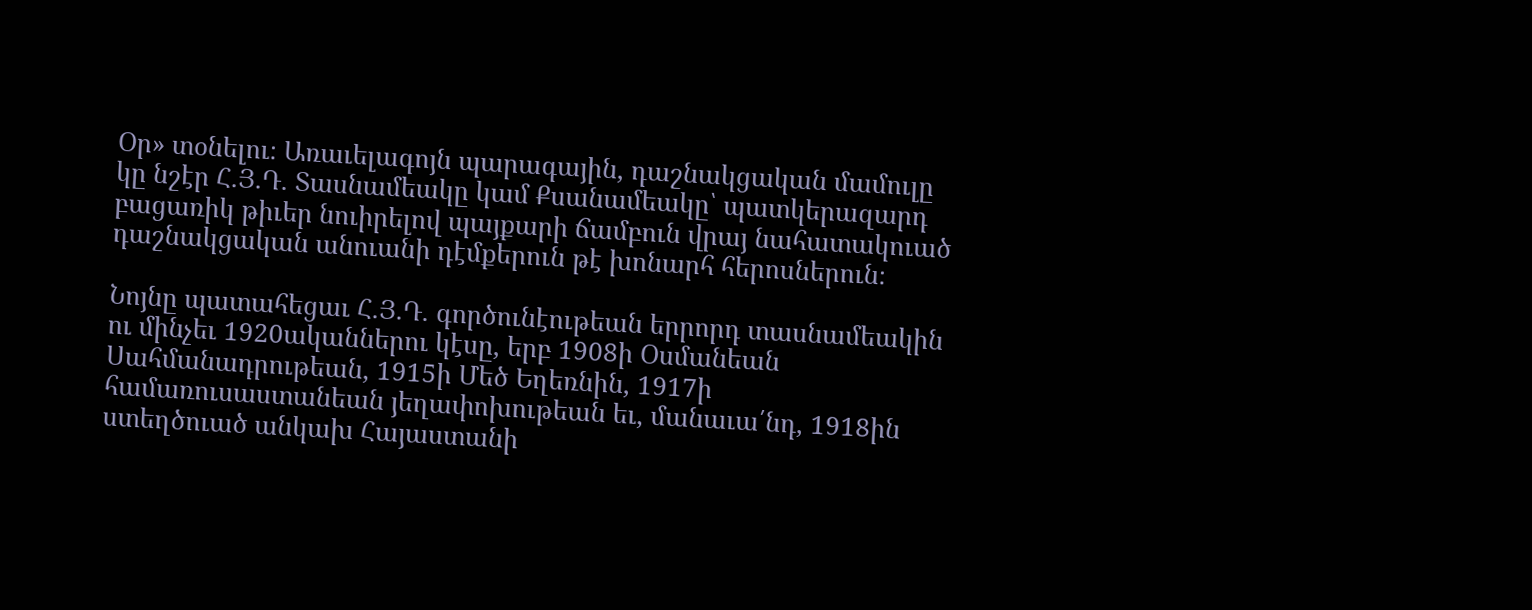Օր» տօնելու։ Առաւելագոյն պարագային, դաշնակցական մամուլը կը նշէր Հ.Յ.Դ. Տասնամեակը կամ Քսանամեակը՝ պատկերազարդ բացառիկ թիւեր նուիրելով պայքարի ճամբուն վրայ նահատակուած դաշնակցական անուանի դէմքերուն թէ խոնարհ հերոսներուն։

Նոյնը պատահեցաւ Հ.Յ.Դ. գործունէութեան երրորդ տասնամեակին ու մինչեւ 1920ականներու կէսը, երբ 1908ի Օսմանեան Սահմանադրութեան, 1915ի Մեծ Եղեռնին, 1917ի համառուսաստանեան յեղափոխութեան եւ, մանաւա՛նդ, 1918ին ստեղծուած անկախ Հայաստանի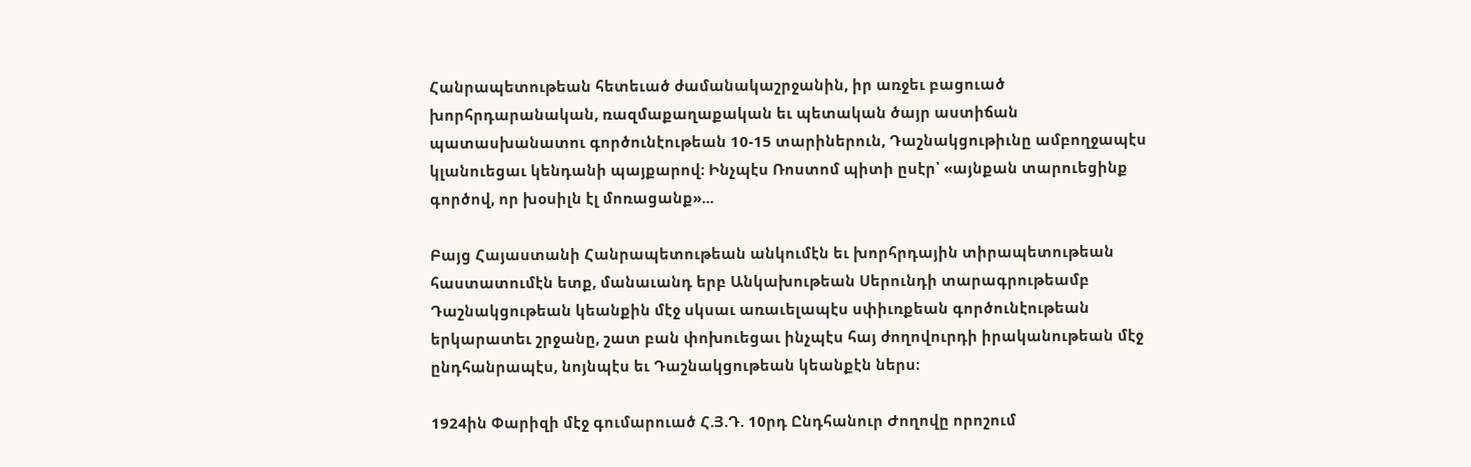Հանրապետութեան հետեւած ժամանակաշրջանին, իր առջեւ բացուած խորհրդարանական, ռազմաքաղաքական եւ պետական ծայր աստիճան պատասխանատու գործունէութեան 10-15 տարիներուն, Դաշնակցութիւնը ամբողջապէս կլանուեցաւ կենդանի պայքարով։ Ինչպէս Ռոստոմ պիտի ըսէր՝ «այնքան տարուեցինք գործով, որ խօսիլն էլ մոռացանք»...

Բայց Հայաստանի Հանրապետութեան անկումէն եւ խորհրդային տիրապետութեան հաստատումէն ետք, մանաւանդ երբ Անկախութեան Սերունդի տարագրութեամբ Դաշնակցութեան կեանքին մէջ սկսաւ առաւելապէս սփիւռքեան գործունէութեան երկարատեւ շրջանը, շատ բան փոխուեցաւ ինչպէս հայ ժողովուրդի իրականութեան մէջ ընդհանրապէս, նոյնպէս եւ Դաշնակցութեան կեանքէն ներս։

1924ին Փարիզի մէջ գումարուած Հ.Յ.Դ. 10րդ Ընդհանուր Ժողովը որոշում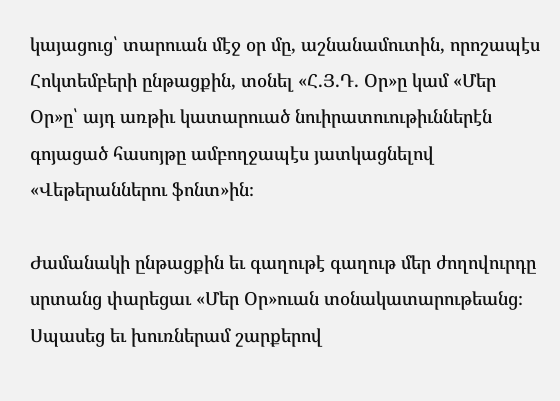կայացուց՝ տարուան մէջ օր մը, աշնանամուտին, որոշապէս Հոկտեմբերի ընթացքին, տօնել «Հ.Յ.Դ. Օր»ը կամ «Մեր Օր»ը՝ այդ առթիւ կատարուած նուիրատուութիւններէն գոյացած հասոյթը ամբողջապէս յատկացնելով «Վեթերաններու ֆոնտ»ին։

Ժամանակի ընթացքին եւ գաղութէ գաղութ մեր ժողովուրդը սրտանց փարեցաւ «Մեր Օր»ուան տօնակատարութեանց։ Սպասեց եւ խուռներամ շարքերով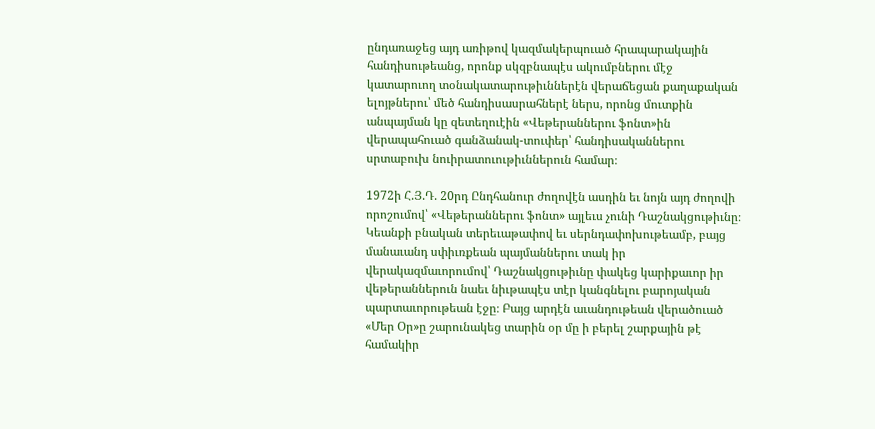ընդառաջեց այդ առիթով կազմակերպուած հրապարակային հանդիսութեանց, որոնք սկզբնապէս ակումբներու մէջ կատարուող տօնակատարութիւններէն վերաճեցան քաղաքական ելոյթներու՝ մեծ հանդիսասրահներէ ներս, որոնց մուտքին անպայման կը զետեղուէին «Վեթերաններու ֆոնտ»ին վերապահուած գանձանակ-տուփեր՝ հանդիսականներու սրտաբուխ նուիրատուութիւններուն համար։

1972ի Հ.Յ.Դ. 20րդ Ընդհանուր ժողովէն ասդին եւ նոյն այդ ժողովի որոշումով՝ «Վեթերաններու ֆոնտ» այլեւս չունի Դաշնակցութիւնը։ Կեանքի բնական տերեւաթափով եւ սերնդափոխութեամբ, բայց մանաւանդ սփիւռքեան պայմաններու տակ իր վերակազմաւորումով՝ Դաշնակցութիւնը փակեց կարիքաւոր իր վեթերաններուն նաեւ նիւթապէս տէր կանգնելու բարոյական պարտաւորութեան էջը։ Բայց արդէն աւանդութեան վերածուած «Մեր Օր»ը շարունակեց տարին օր մը ի բերել շարքային թէ համակիր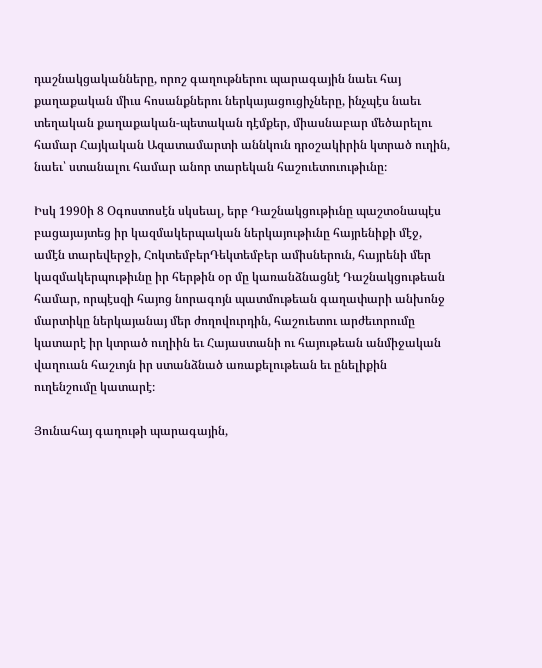դաշնակցականները, որոշ գաղութներու պարագային նաեւ հայ քաղաքական միւս հոսանքներու ներկայացուցիչները, ինչպէս նաեւ տեղական քաղաքական-պետական դէմքեր, միասնաբար մեծարելու համար Հայկական Ազատամարտի աննկուն դրօշակիրին կտրած ուղին, նաեւ՝ ստանալու համար անոր տարեկան հաշուետուութիւնը։

Իսկ 1990ի 8 Օգոստոսէն սկսեալ, երբ Դաշնակցութիւնը պաշտօնապէս բացայայտեց իր կազմակերպական ներկայութիւնը հայրենիքի մէջ, ամէն տարեվերջի, ՀոկտեմբերԴեկտեմբեր ամիսներուն, հայրենի մեր կազմակերպութիւնը իր հերթին օր մը կառանձնացնէ Դաշնակցութեան համար, որպէսզի հայոց նորագոյն պատմութեան գաղափարի անխոնջ մարտիկը ներկայանայ մեր ժողովուրդին, հաշուետու արժեւորումը կատարէ իր կտրած ուղիին եւ Հայաստանի ու հայութեան անմիջական վաղուան հաշւոյն իր ստանձնած առաքելութեան եւ ընելիքին ուղենշումը կատարէ։

Յունահայ գաղութի պարագային,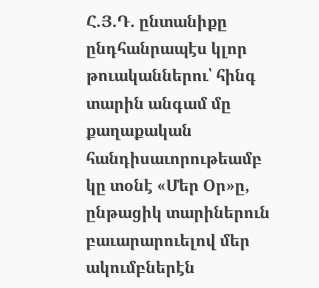Հ.Յ.Դ. ընտանիքը ընդհանրապէս կլոր թուականներու՝ հինգ տարին անգամ մը քաղաքական հանդիսաւորութեամբ կը տօնէ «Մեր Օր»ը, ընթացիկ տարիներուն բաւարարուելով մեր ակումբներէն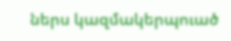ներս կազմակերպուած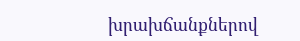խրախճանքներով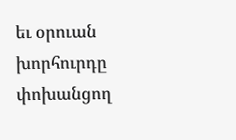եւ օրուան խորհուրդը փոխանցող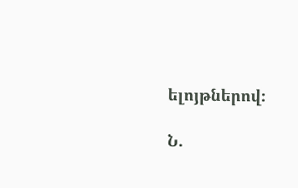ելոյթներով։

Ն.